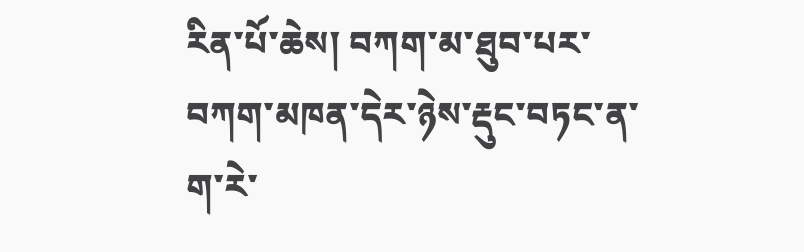རིན་པོ་ཆེས། བཀག་མ་ཐུབ་པར་བཀག་མཁན་དེར་ཉེས་རྡུང་བཏང་ན་ག་རེ་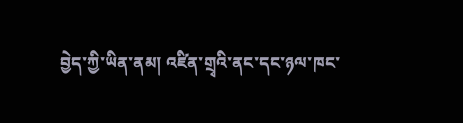བྱེད་ཀྱི་ཡིན་ནམ། འཛིན་གྲྭའི་ནང་དང་ཉལ་ཁང་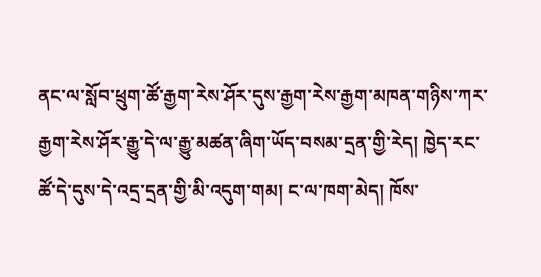ནང་ལ་སློབ་ཕྲུག་ཚོ་རྒྱག་རེས་ཤོར་དུས་རྒྱག་རེས་རྒྱག་མཁན་གཉིས་ཀར་རྒྱག་རེས་ཤོར་རྒྱུ་དེ་ལ་རྒྱུ་མཚན་ཞིག་ཡོད་བསམ་དྲན་གྱི་རེད། ཁྱེད་རང་ཚོ་དེ་དུས་དེ་འདྲ་དྲན་གྱི་མི་འདུག་གམ། ང་ལ་ཁག་མེད། ཁོས་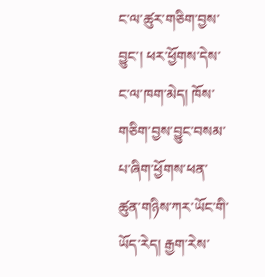ང་ལ་ཚུར་གཅིག་བྱས་བྱུང་། ཕར་ཕྱོགས་དེས་ང་ལ་ཁག་མེད། ཁོས་གཅིག་བྱས་བྱུང་བསམ་པ་ཞིག་ཕྱོགས་ཕན་ཚུན་གཉིས་ཀར་ཡོང་གི་ཡོད་རེད། རྒྱག་རེས་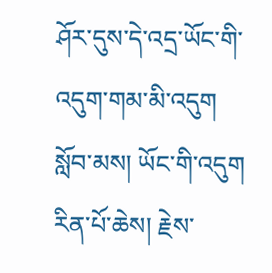ཤོར་དུས་དེ་འདྲ་ཡོང་གི་འདུག་གམ་མི་འདུག
སློབ་མས། ཡོང་གི་འདུག
རིན་པོ་ཆེས། རྗེས་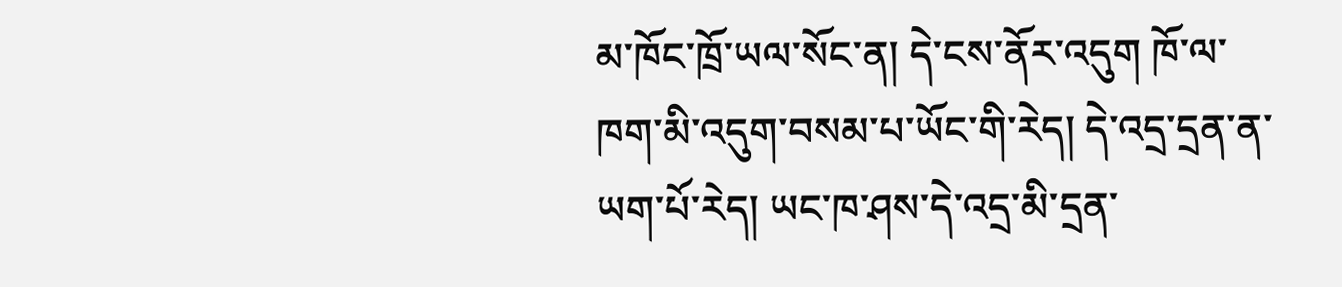མ་ཁོང་ཁྲོ་ཡལ་སོང་ན། དེ་ངས་ནོར་འདུག ཁོ་ལ་ཁག་མི་འདུག་བསམ་པ་ཡོང་གི་རེད། དེ་འདྲ་དྲན་ན་ཡག་པོ་རེད། ཡང་ཁ་ཤས་དེ་འདྲ་མི་དྲན་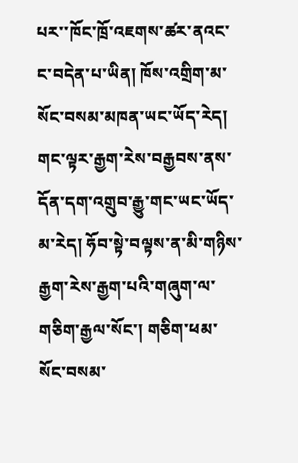པར་་ཁོང་ཁྲོ་འཇགས་ཚར་ནའང་ང་བདེན་པ་ཡིན། ཁོས་འགྲིག་མ་སོང་བསམ་མཁན་ཡང་ཡོད་རེད། གང་ལྟར་རྒྱག་རེས་བརྒྱབས་ནས་དོན་དག་འགྲུབ་རྒྱུ་གང་ཡང་ཡོད་མ་རེད། ཧོབ་སྟེ་བལྟས་ན་མི་གཉིས་རྒྱག་རེས་རྒྱག་པའི་གཞུག་ལ་གཅིག་རྒྱལ་སོང་། གཅིག་ཕམ་སོང་བསམ་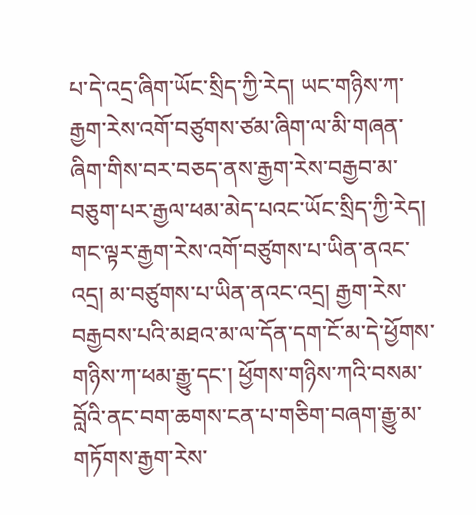པ་དེ་འདྲ་ཞིག་ཡོང་སྲིད་ཀྱི་རེད། ཡང་གཉིས་ཀ་རྒྱག་རེས་འགོ་བཙུགས་ཙམ་ཞིག་ལ་མི་གཞན་ཞིག་གིས་བར་བཅད་ནས་རྒྱག་རེས་བརྒྱབ་མ་བཅུག་པར་རྒྱལ་ཕམ་མེད་པའང་ཡོང་སྲིད་ཀྱི་རེད། གང་ལྟར་རྒྱག་རེས་འགོ་བཙུགས་པ་ཡིན་ནའང་འདྲ། མ་བཙུགས་པ་ཡིན་ནའང་འདྲ། རྒྱག་རེས་བརྒྱབས་པའི་མཐའ་མ་ལ་དོན་དག་ངོ་མ་དེ་ཕྱོགས་གཉིས་ཀ་ཕམ་རྒྱུ་དང་། ཕྱོགས་གཉིས་ཀའི་བསམ་བློའི་ནང་བག་ཆགས་ངན་པ་གཅིག་བཞག་རྒྱུ་མ་གཏོགས་རྒྱག་རེས་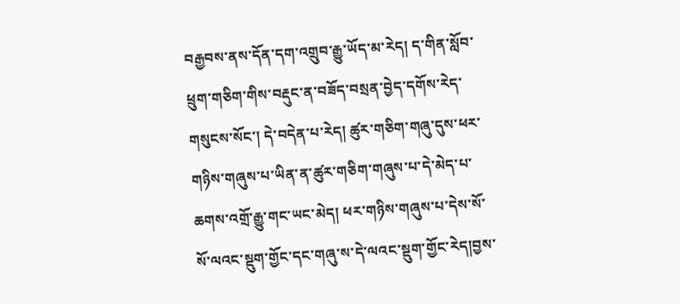བརྒྱབས་ནས་དོན་དག་འགྲུབ་རྒྱུ་ཡོད་མ་རེད། ད་གིན་སློབ་ཕྲུག་གཅིག་གིས་བརྡུང་ན་བཟོད་བསྲན་བྱེད་དགོས་རེད་གསུངས་སོང་། དེ་བདེན་པ་རེད། ཚུར་གཅིག་གཞུ་དུས་ཕར་གཉིས་གཞུས་པ་ཡིན་ན་ཚུར་གཅིག་གཞུས་པ་དེ་མེད་པ་ཆགས་འགྲོ་རྒྱུ་གང་ཡང་མེད། ཕར་གཉིས་གཞུས་པ་དེས་སོ་སོ་ལའང་སྡུག་གྱོང་དང་གཞུ་ས་དེ་ལའང་སྡུག་གྱོང་རེད།བྱས་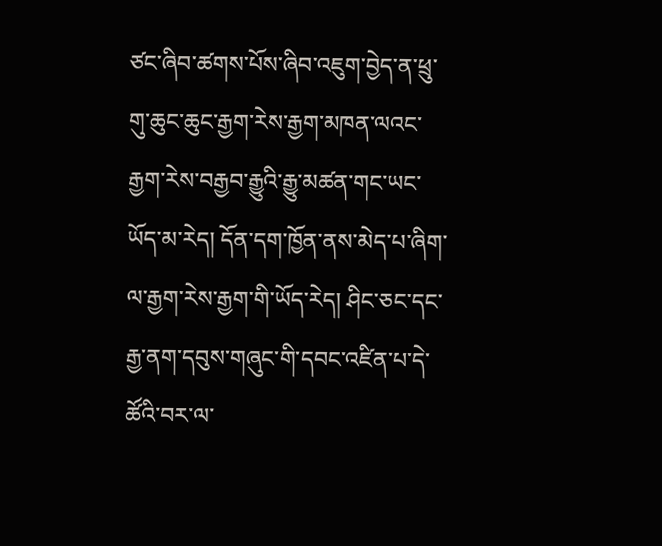ཙང་ཞིབ་ཚགས་པོས་ཞིབ་འཇུག་བྱེད་ན་ཕྲུ་གུ་ཆུང་ཆུང་རྒྱག་རེས་རྒྱག་མཁན་ལའང་རྒྱག་རེས་བརྒྱབ་རྒྱུའི་རྒྱུ་མཚན་གང་ཡང་ཡོད་མ་རེད། དོན་དག་ཁྱོན་ནས་མེད་པ་ཞིག་ལ་རྒྱག་རེས་རྒྱག་གི་ཡོད་རེད། ཤིང་ཅང་དང་རྒྱ་ནག་དབུས་གཞུང་གི་དབང་འཛིན་པ་དེ་ཚོའི་བར་ལ་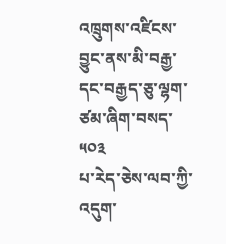འཁྲུགས་འཛིངས་བྱུང་ནས་མི་བརྒྱ་དང་བརྒྱད་ཅུ་ལྷག་ཙམ་ཞིག་བསད་༥༠༣
པ་རེད་ཅེས་ལབ་ཀྱི་འདུག་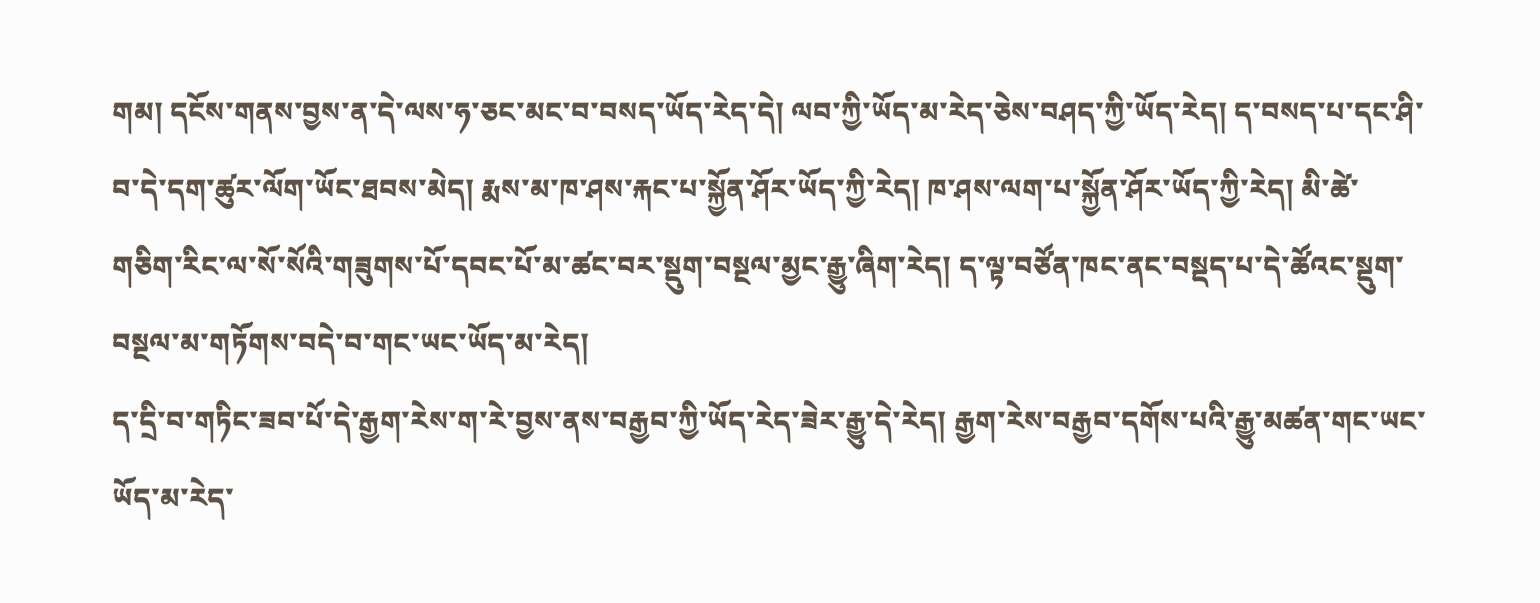གམ། དངོས་གནས་བྱས་ན་དེ་ལས་ཧ་ཅང་མང་བ་བསད་ཡོད་རེད་དེ། ལབ་ཀྱི་ཡོད་མ་རེད་ཅེས་བཤད་ཀྱི་ཡོད་རེད། ད་བསད་པ་དང་ཤི་བ་དེ་དག་ཚུར་ལོག་ཡོང་ཐབས་མེད། རྨས་མ་ཁ་ཤས་རྐང་པ་སྐྱོན་ཤོར་ཡོད་ཀྱི་རེད། ཁ་ཤས་ལག་པ་སྐྱོན་ཤོར་ཡོད་ཀྱི་རེད། མི་ཚེ་གཅིག་རིང་ལ་སོ་སོའི་གཟུགས་པོ་དབང་པོ་མ་ཚང་བར་སྡུག་བསྔལ་མྱང་རྒྱུ་ཞིག་རེད། ད་ལྟ་བཙོན་ཁང་ནང་བསྡད་པ་དེ་ཚོའང་སྡུག་བསྔལ་མ་གཏོགས་བདེ་བ་གང་ཡང་ཡོད་མ་རེད།
ད་དྲི་བ་གཏིང་ཟབ་པོ་དེ་རྒྱག་རེས་ག་རེ་བྱས་ནས་བརྒྱབ་ཀྱི་ཡོད་རེད་ཟེར་རྒྱུ་དེ་རེད། རྒྱག་རེས་བརྒྱབ་དགོས་པའི་རྒྱུ་མཚན་གང་ཡང་ཡོད་མ་རེད་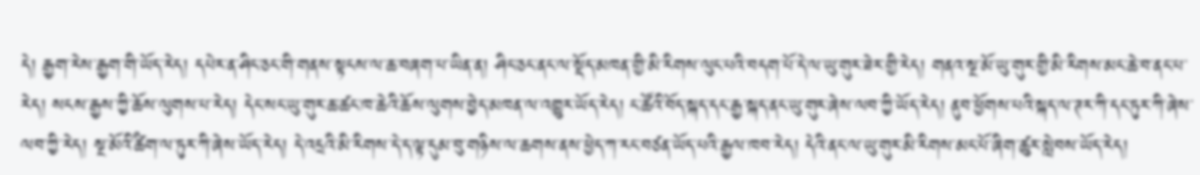དེ། རྒྱག་རེས་རྒྱག་གི་ཡོད་རེད། དཔེར་ན་ཤིང་ཅང་གི་གནས་སྟངས་ལ་ཆ་བཞག་པ་ཡིན་ན། ཤིང་ཅང་ནང་ལ་སྡོད་མཁན་གྱི་མི་རིགས་ལུང་པའི་བདག་པོ་དེ་ལ་ཡུ་གུར་ཟེར་གྱི་རེད། གནའ་སྔ་མོ་ཡུ་གུར་གྱི་མི་རིགས་མང་ཆེ་བ་ནང་པ་རེད། སངས་རྒྱས་ཀྱི་ཆོས་ལུགས་པ་རེད། དེང་སང་ཡུ་གུར་ཆ་ཚང་ཁ་ཆེའི་ཆོས་ལུགས་བྱེད་མཁན་ལ་འགྱུར་ཡོད་རེད། ང་ཚོའི་བོད་སྐད་དང་རྒྱ་སྐད་ནང་ཡུ་གུར་ཞེས་ལབ་ཀྱི་ཡོད་རེད། ནུབ་ཕྱོགས་པའི་སྐད་ལ་ཊར་ཀི་དང་ཏུར་ཀི་ཞེས་ལབ་ཀྱི་རེད། སྔ་མོའི་ཚིག་ལ་ཏུར་ཀི་ཞེས་ཡོད་རེད། དེ་འདྲའི་མི་རིགས་དེ་ད་ལྟ་དུམ་བུ་གཉིས་ལ་ཆགས་ནས་ཕྱེད་ཀ་རང་བཙན་ཡོད་པའི་རྒྱལ་ཁབ་རེད། དེའི་ནང་ལ་ཡུ་གུར་མི་རིགས་མང་པོ་ཞིག་ཚུར་སླེབས་ཡོད་རེད།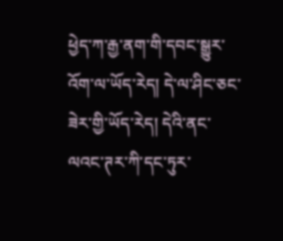ཕྱེད་ཀ་རྒྱ་ནག་གི་དབང་སྒྱུར་འོག་ལ་ཡོད་རེད། དེ་ལ་ཤིང་ཅང་ཟེར་གྱི་ཡོད་རེད། དེའི་ནང་ལའང་ཊར་ཀི་དང་ཏུར་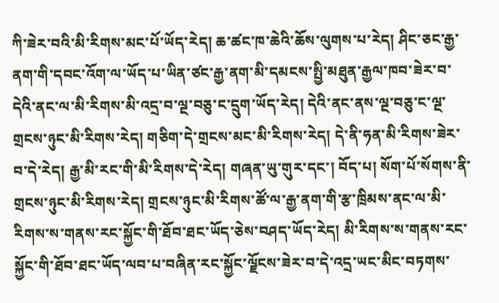ཀི་ཟེར་བའི་མི་རིགས་མང་པོ་ཡོད་རེད། ཆ་ཚང་ཁ་ཆེའི་ཆོས་ལུགས་པ་རེད། ཤིང་ཅང་རྒྱ་ནག་གི་དབང་འོག་ལ་ཡོད་པ་ཡིན་ཙང་རྒྱ་ནག་མི་དམངས་སྤྱི་མཐུན་རྒྱལ་ཁབ་ཟེར་བ་དེའི་ནང་ལ་མི་རིགས་མི་འདྲ་བ་ལྔ་བཅུ་ང་དྲུག་ཡོད་རེད། དེའི་ནང་ནས་ལྔ་བཅུ་ང་ལྔ་གྲངས་ཉུང་མི་རིགས་རེད། གཅིག་དེ་གྲངས་མང་མི་རིགས་རེད། དེ་ནི་ཧན་མི་རིགས་ཟེར་བ་དེ་རེད། རྒྱ་མི་རང་གི་མི་རིགས་དེ་རེད། གཞན་ཡུ་གུར་དང་། བོད་པ། སོག་པོ་སོགས་ནི་གྲངས་ཉུང་མི་རིགས་རེད། གྲངས་ཉུང་མི་རིགས་ཚོ་ལ་རྒྱ་ནག་གི་རྩ་ཁྲིམས་ནང་ལ་མི་རིགས་ས་གནས་རང་སྐྱོང་གི་ཐོབ་ཐང་ཡོད་ཅེས་བཤད་ཡོད་རེད། མི་རིགས་ས་གནས་རང་སྐྱོང་གི་ཐོབ་ཐང་ཡོད་ལབ་པ་བཞིན་རང་སྐྱོང་ལྗོངས་ཟེར་བ་དེ་འདྲ་ཡང་མིང་བཏགས་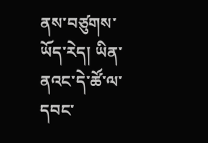ནས་བཙུགས་ཡོད་རེད། ཡིན་ནའང་དེ་ཚོ་ལ་དབང་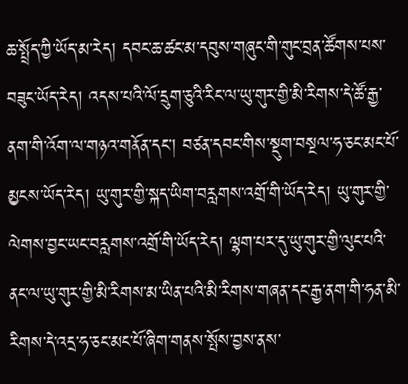ཆ་སྤྲོད་ཀྱི་ཡོད་མ་རེད། དབང་ཆ་ཚང་མ་དབུས་གཞུང་གི་གུང་བྲན་ཚོགས་པས་བཟུང་ཡོད་རེད། འདས་པའི་ལོ་དྲུག་ཅུའི་རིང་ལ་ཡུ་གུར་གྱི་མི་རིགས་དེ་ཚོ་རྒྱ་ནག་གི་འོག་ལ་གཉའ་གནོན་དང་། བཙན་དབང་གིས་སྡུག་བསྔལ་ཧ་ཅང་མང་པོ་མྱངས་ཡོད་རེད། ཡུ་གུར་གྱི་སྐད་ཡིག་བརླགས་འགྲོ་གི་ཡོད་རེད། ཡུ་གུར་གྱི་ལེགས་བྱང་ཡང་བརླགས་འགྲོ་གི་ཡོད་རེད། ལྷག་པར་དུ་ཡུ་གུར་གྱི་ལུང་པའི་ནང་ལ་ཡུ་གུར་གྱི་མི་རིགས་མ་ཡིན་པའི་མི་རིགས་གཞན་དང་རྒྱ་ནག་གི་ཧན་མི་རིགས་དེ་འདྲ་ཧ་ཅང་མང་པོ་ཞིག་གནས་སྤོས་བྱས་ནས་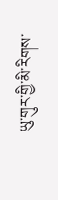ཡུ་གུར་གྱི་མི་རིགས་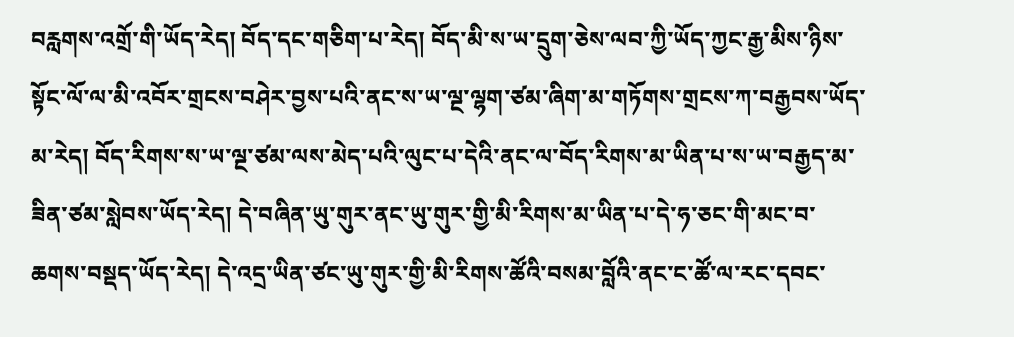བརླགས་འགྲོ་གི་ཡོད་རེད། བོད་དང་གཅིག་པ་རེད། བོད་མི་ས་ཡ་དྲུག་ཅེས་ལབ་ཀྱི་ཡོད་ཀྱང་རྒྱ་མིས་ཉིས་སྟོང་ལོ་ལ་མི་འབོར་གྲངས་བཤེར་བྱས་པའི་ནང་ས་ཡ་ལྔ་ལྷག་ཙམ་ཞིག་མ་གཏོགས་གྲངས་ཀ་བརྒྱབས་ཡོད་མ་རེད། བོད་རིགས་ས་ཡ་ལྔ་ཙམ་ལས་མེད་པའི་ལུང་པ་དེའི་ནང་ལ་བོད་རིགས་མ་ཡིན་པ་ས་ཡ་བརྒྱད་མ་ཟིན་ཙམ་སླེབས་ཡོད་རེད། དེ་བཞིན་ཡུ་གུར་ནང་ཡུ་གུར་གྱི་མི་རིགས་མ་ཡིན་པ་དེ་ཧ་ཅང་གི་མང་བ་ཆགས་བསྡད་ཡོད་རེད། དེ་འདྲ་ཡིན་ཙང་ཡུ་གུར་གྱི་མི་རིགས་ཚོའི་བསམ་བློའི་ནང་ང་ཚོ་ལ་རང་དབང་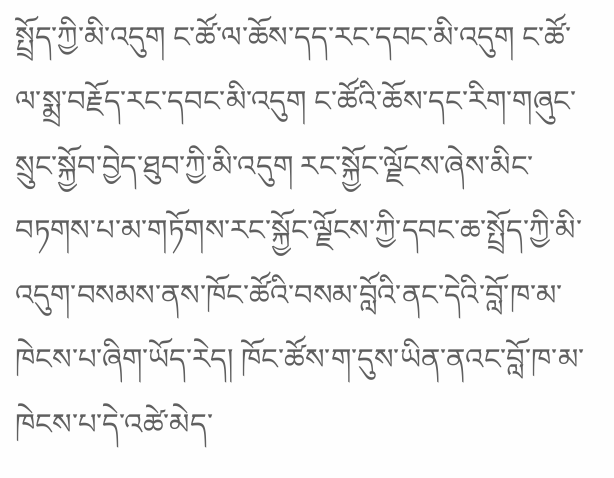སྤྲོད་ཀྱི་མི་འདུག ང་ཚོ་ལ་ཆོས་དད་རང་དབང་མི་འདུག ང་ཚོ་ལ་སྨྲ་བརྗོད་རང་དབང་མི་འདུག ང་ཚོའི་ཆོས་དང་རིག་གཞུང་སྲུང་སྐྱོབ་བྱེད་ཐུབ་ཀྱི་མི་འདུག རང་སྐྱོང་ལྗོངས་ཞེས་མིང་བཏགས་པ་མ་གཏོགས་རང་སྐྱོང་ལྗོངས་ཀྱི་དབང་ཆ་སྤྲོད་ཀྱི་མི་འདུག་བསམས་ནས་ཁོང་ཚོའི་བསམ་བློའི་ནང་དེའི་བློ་ཁ་མ་ཁེངས་པ་ཞིག་ཡོད་རེད། ཁོང་ཚོས་ག་དུས་ཡིན་ནའང་བློ་ཁ་མ་ཁེངས་པ་དེ་འཚེ་མེད་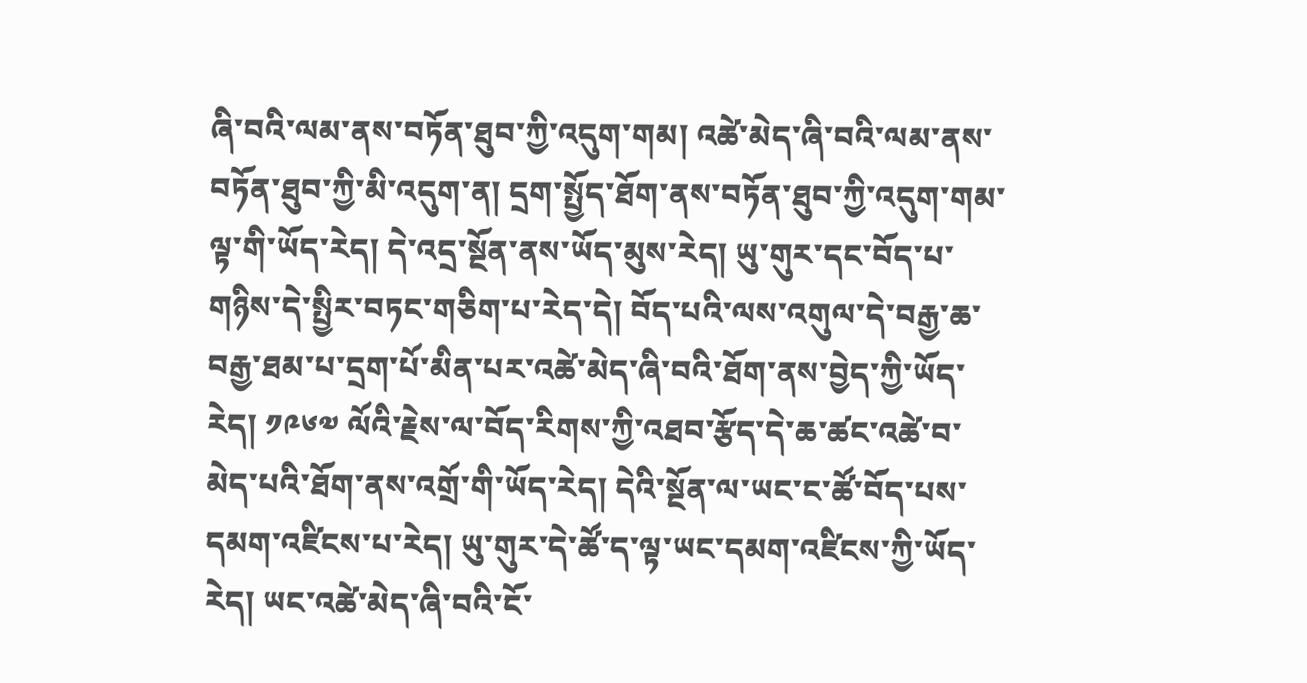ཞི་བའི་ལམ་ནས་བཏོན་ཐུབ་ཀྱི་འདུག་གམ། འཚེ་མེད་ཞི་བའི་ལམ་ནས་བཏོན་ཐུབ་ཀྱི་མི་འདུག་ན། དྲག་སྤྱོད་ཐོག་ནས་བཏོན་ཐུབ་ཀྱི་འདུག་གམ་ལྟ་གི་ཡོད་རེད། དེ་འདྲ་སྔོན་ནས་ཡོད་མུས་རེད། ཡུ་གུར་དང་བོད་པ་གཉིས་དེ་སྤྱིར་བཏང་གཅིག་པ་རེད་དེ། བོད་པའི་ལས་འགུལ་དེ་བརྒྱ་ཆ་བརྒྱ་ཐམ་པ་དྲག་པོ་མིན་པར་འཚེ་མེད་ཞི་བའི་ཐོག་ནས་བྱེད་ཀྱི་ཡོད་རེད། ༡༩༦༧ ལོའི་རྗེས་ལ་བོད་རིགས་ཀྱི་འཐབ་རྩོད་དེ་ཆ་ཚང་འཚེ་བ་མེད་པའི་ཐོག་ནས་འགྲོ་གི་ཡོད་རེད། དེའི་སྔོན་ལ་ཡང་ང་ཚོ་བོད་པས་དམག་འཛིངས་པ་རེད། ཡུ་གུར་དེ་ཚོ་ད་ལྟ་ཡང་དམག་འཛིངས་ཀྱི་ཡོད་རེད། ཡང་འཚེ་མེད་ཞི་བའི་ངོ་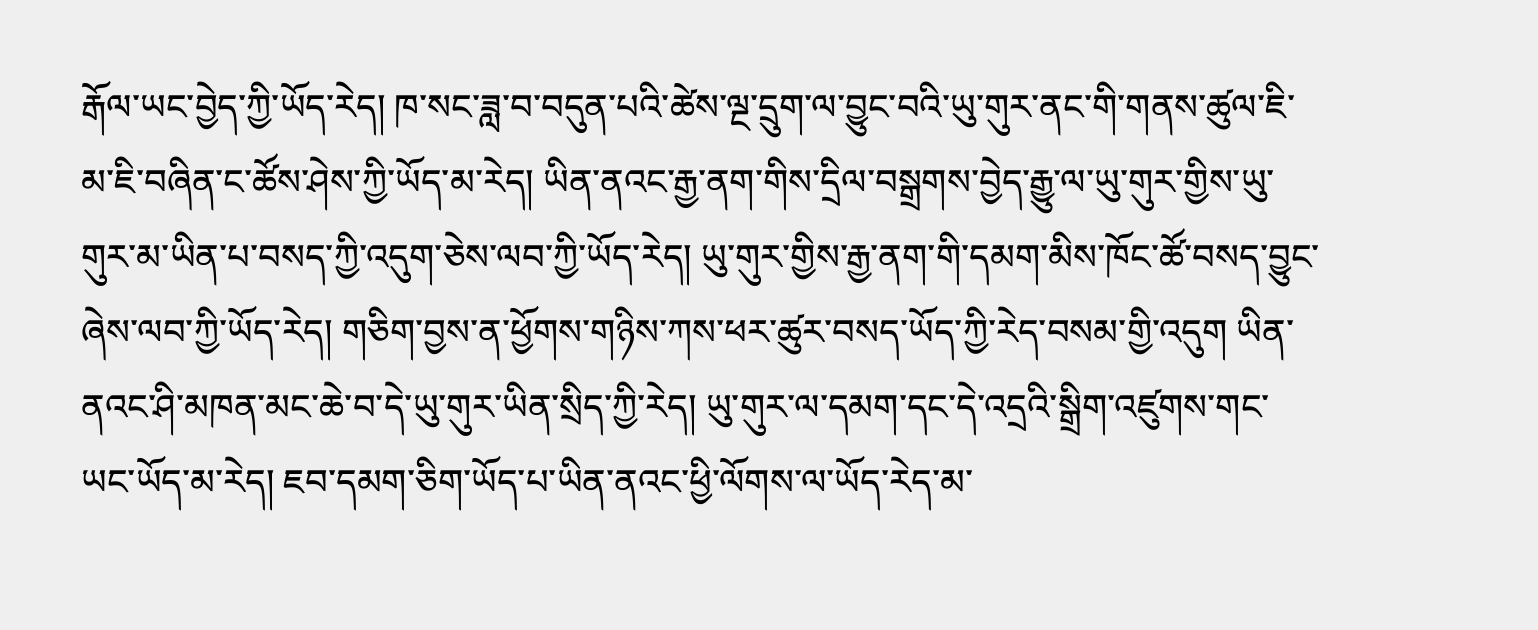རྒོལ་ཡང་བྱེད་ཀྱི་ཡོད་རེད། ཁ་སང་ཟླ་བ་བདུན་པའི་ཚེས་ལྔ་དྲུག་ལ་བྱུང་བའི་ཡུ་གུར་ནང་གི་གནས་ཚུལ་ཇི་མ་ཇི་བཞིན་ང་ཚོས་ཤེས་ཀྱི་ཡོད་མ་རེད། ཡིན་ནའང་རྒྱ་ནག་གིས་དྲིལ་བསྒྲགས་བྱེད་རྒྱུ་ལ་ཡུ་གུར་གྱིས་ཡུ་གུར་མ་ཡིན་པ་བསད་ཀྱི་འདུག་ཅེས་ལབ་ཀྱི་ཡོད་རེད། ཡུ་གུར་གྱིས་རྒྱ་ནག་གི་དམག་མིས་ཁོང་ཚོ་བསད་བྱུང་ཞེས་ལབ་ཀྱི་ཡོད་རེད། གཅིག་བྱས་ན་ཕྱོགས་གཉིས་ཀས་ཕར་ཚུར་བསད་ཡོད་ཀྱི་རེད་བསམ་གྱི་འདུག ཡིན་ནའང་ཤི་མཁན་མང་ཆེ་བ་དེ་ཡུ་གུར་ཡིན་སྲིད་ཀྱི་རེད། ཡུ་གུར་ལ་དམག་དང་དེ་འདྲའི་སྒྲིག་འཛུགས་གང་ཡང་ཡོད་མ་རེད། ཇབ་དམག་ཅིག་ཡོད་པ་ཡིན་ནའང་ཕྱི་ལོགས་ལ་ཡོད་རེད་མ་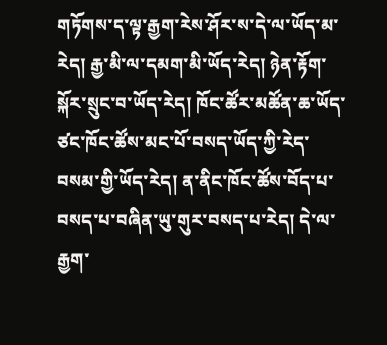གཏོགས་ད་ལྟ་རྒྱག་རེས་ཤོར་ས་དེ་ལ་ཡོད་མ་རེད། རྒྱ་མི་ལ་དམག་མི་ཡོད་རེད། ཉེན་རྟོག་སྐོར་སྲུང་བ་ཡོད་རེད། ཁོང་ཚོར་མཚོན་ཆ་ཡོད་ཙང་ཁོང་ཚོས་མང་པོ་བསད་ཡོད་ཀྱི་རེད་བསམ་གྱི་ཡོད་རེད། ན་ནིང་ཁོང་ཚོས་བོད་པ་བསད་པ་བཞིན་ཡུ་གུར་བསད་པ་རེད། དེ་ལ་རྒྱག་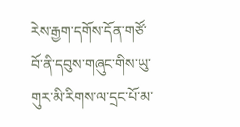རེས་རྒྱག་དགོས་དོན་གཙོ་བོ་ནི་དབུས་གཞུང་གིས་ཡུ་གུར་མི་རིགས་ལ་དྲང་པོ་མ་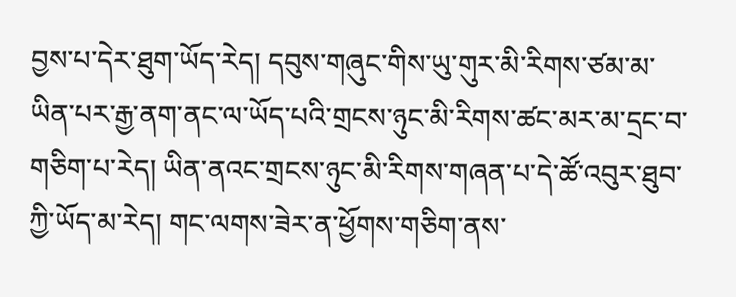བྱས་པ་དེར་ཐུག་ཡོད་རེད། དབུས་གཞུང་གིས་ཡུ་གུར་མི་རིགས་ཙམ་མ་ཡིན་པར་རྒྱ་ནག་ནང་ལ་ཡོད་པའི་གྲངས་ཉུང་མི་རིགས་ཚང་མར་མ་དྲང་བ་གཅིག་པ་རེད། ཡིན་ནའང་གྲངས་ཉུང་མི་རིགས་གཞན་པ་དེ་ཚོ་འབུར་ཐུབ་ཀྱི་ཡོད་མ་རེད། གང་ལགས་ཟེར་ན་ཕྱོགས་གཅིག་ནས་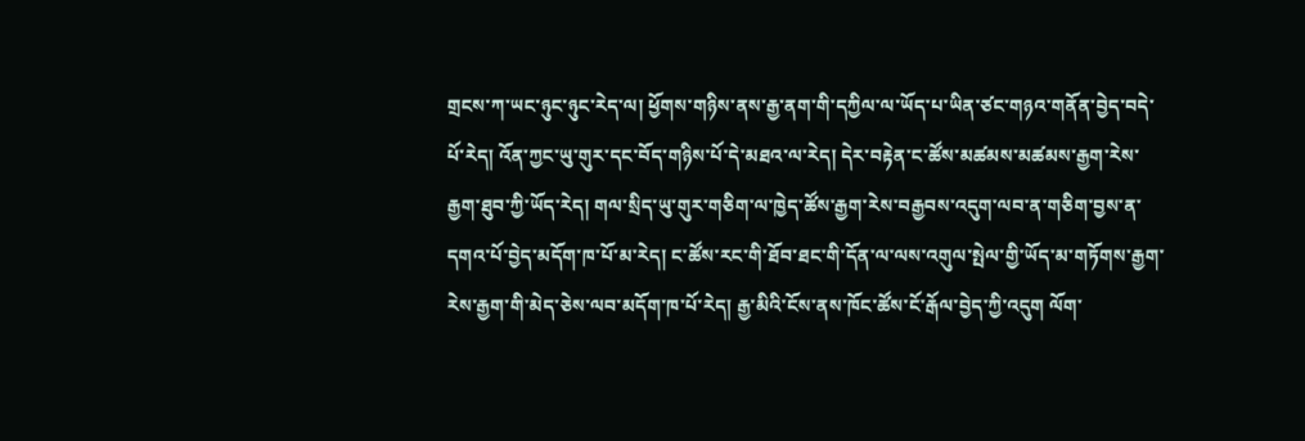གྲངས་ཀ་ཡང་ཉུང་ཉུང་རེད་ལ། ཕྱོགས་གཉིས་ནས་རྒྱ་ནག་གི་དཀྱིལ་ལ་ཡོད་པ་ཡིན་ཙང་གཉའ་གནོན་བྱེད་བདེ་པོ་རེད། འོན་ཀྱང་ཡུ་གུར་དང་བོད་གཉིས་པོ་དེ་མཐའ་ལ་རེད། དེར་བརྟེན་ང་ཚོས་མཚམས་མཚམས་རྒྱག་རེས་རྒྱག་ཐུབ་ཀྱི་ཡོད་རེད། གལ་སྲིད་ཡུ་གུར་གཅིག་ལ་ཁྱེད་ཚོས་རྒྱག་རེས་བརྒྱབས་འདུག་ལབ་ན་གཅིག་བྱས་ན་དགའ་པོ་བྱེད་མདོག་ཁ་པོ་མ་རེད། ང་ཚོས་རང་གི་ཐོབ་ཐང་གི་དོན་ལ་ལས་འགུལ་སྤེལ་གྱི་ཡོད་མ་གཏོགས་རྒྱག་རེས་རྒྱག་གི་མེད་ཅེས་ལབ་མདོག་ཁ་པོ་རེད། རྒྱ་མིའི་ངོས་ནས་ཁོང་ཚོས་ངོ་རྒོལ་བྱེད་ཀྱི་འདུག ལོག་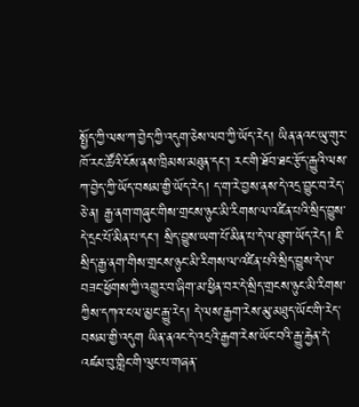སྤྱོད་ཀྱི་ལས་ཀ་བྱེད་ཀྱི་འདུག་ཅེས་ལབ་ཀྱི་ཡོད་རེད། ཡིན་ནའང་ཡུ་གུར་ཁོ་རང་ཚོའི་ངོས་ནས་ཁྲིམས་མཐུན་དང་། རང་གི་ཐོབ་ཐང་རྩོད་རྒྱུའི་ལས་ཀ་བྱེད་ཀྱི་ཡོད་བསམ་གྱི་ཡོད་རེད། ད་ག་རེ་བྱས་ནས་དེ་འདྲ་བྱུང་བ་རེད་ཅེ་ན། རྒྱ་ནག་གཞུང་གིས་གྲངས་ཉུང་མི་རིགས་ལ་འཛིན་པའི་སྲིད་བྱུས་དེ་དྲང་པོ་མིན་པ་དང་། སྲིད་བྱུས་ཡག་པོ་མིན་པ་དེ་ལ་ཐུག་ཡོད་རེད། ཇི་སྲིད་རྒྱ་ནག་གིས་གྲངས་ཉུང་མི་རིགས་ལ་འཛིན་པའི་སྲིད་བྱུས་དེ་ལ་བཟང་ཕྱོགས་ཀྱི་འགྱུར་བ་ཞིག་མ་ཕྱིན་བར་དེ་སྲིད་གྲངས་ཉུང་མི་རིགས་ཀྱིས་དཀའ་ངལ་མྱང་རྒྱུ་རེད། དེ་ལས་རྒྱག་རེས་མུ་མཐུད་ཡོང་གི་རེད་བསམ་གྱི་འདུག ཡིན་ནའང་དེ་འདྲའི་རྒྱག་རེས་ཡོང་བའི་རྒྱུ་རྐྱེན་དེ་འཛམ་བུ་གླིང་གི་ལུང་པ་གཞན་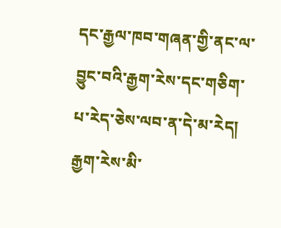དང་རྒྱལ་ཁབ་གཞན་གྱི་ནང་ལ་བྱུང་བའི་རྒྱག་རེས་དང་གཅིག་པ་རེད་ཅེས་ལབ་ན་དེ་མ་རེད། རྒྱག་རེས་མི་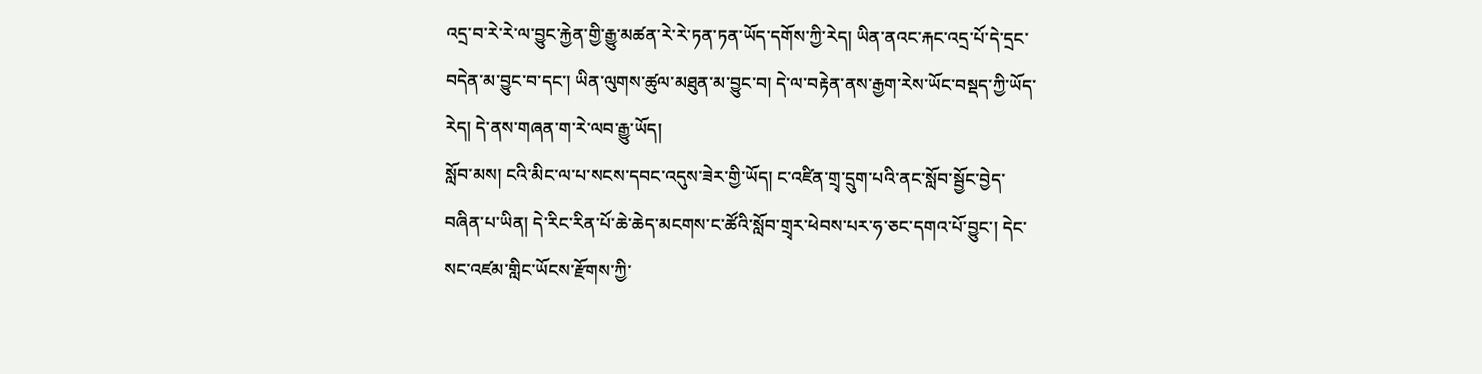འདྲ་བ་རེ་རེ་ལ་བྱུང་རྐྱེན་གྱི་རྒྱུ་མཚན་རེ་རེ་ཏན་ཏན་ཡོད་དགོས་ཀྱི་རེད། ཡིན་ནའང་རྐང་འདྲ་པོ་དེ་དྲང་བདེན་མ་བྱུང་བ་དང་། ཡིན་ལུགས་ཚུལ་མཐུན་མ་བྱུང་བ། དེ་ལ་བརྟེན་ནས་རྒྱག་རེས་ཡོང་བསྡད་ཀྱི་ཡོད་རེད། དེ་ནས་གཞན་ག་རེ་ལབ་རྒྱུ་ཡོད།
སློབ་མས། ངའི་མིང་ལ་པ་སངས་དབང་འདུས་ཟེར་གྱི་ཡོད། ང་འཛིན་གྲྭ་དྲུག་པའི་ནང་སློབ་སྦྱོང་བྱེད་བཞིན་པ་ཡིན། དེ་རིང་རིན་པོ་ཆེ་ཆེད་མངགས་ང་ཚོའི་སློབ་གྲྭར་ཕེབས་པར་ཧ་ཅང་དགའ་པོ་བྱུང་། དེང་སང་འཛམ་གླིང་ཡོངས་རྫོགས་ཀྱི་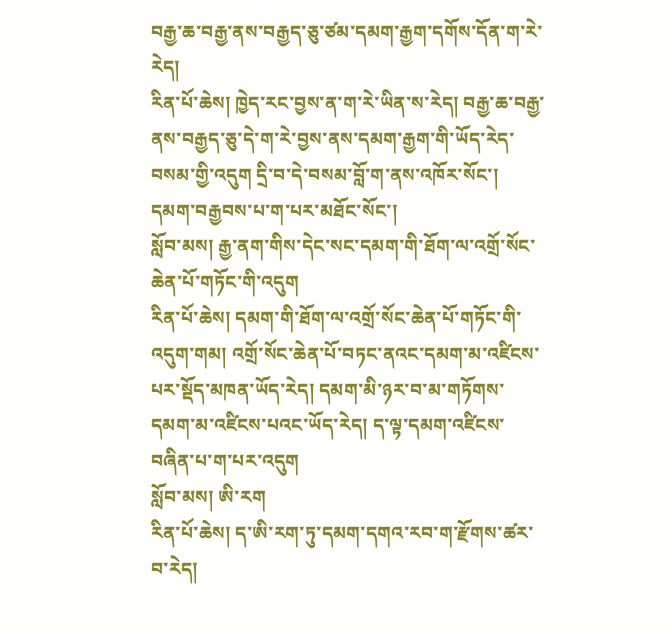བརྒྱ་ཆ་བརྒྱ་ནས་བརྒྱད་ཅུ་ཙམ་དམག་རྒྱག་དགོས་དོན་ག་རེ་རེད།
རིན་པོ་ཆེས། ཁྱེད་རང་བྱས་ན་ག་རེ་ཡིན་ས་རེད། བརྒྱ་ཆ་བརྒྱ་ནས་བརྒྱད་ཅུ་དེ་ག་རེ་བྱས་ནས་དམག་རྒྱག་གི་ཡོད་རེད་བསམ་གྱི་འདུག དྲི་བ་དེ་བསམ་བློ་ག་ནས་འཁོར་སོང་། དམག་བརྒྱབས་པ་ག་པར་མཐོང་སོང་།
སློབ་མས། རྒྱ་ནག་གིས་དེང་སང་དམག་གི་ཐོག་ལ་འགྲོ་སོང་ཆེན་པོ་གཏོང་གི་འདུག
རིན་པོ་ཆེས། དམག་གི་ཐོག་ལ་འགྲོ་སོང་ཆེན་པོ་གཏོང་གི་འདུག་གམ། འགྲོ་སོང་ཆེན་པོ་བཏང་ནའང་དམག་མ་འཛིངས་པར་སྡོད་མཁན་ཡོད་རེད། དམག་མི་ཉར་བ་མ་གཏོགས་དམག་མ་འཛིངས་པའང་ཡོད་རེད། ད་ལྟ་དམག་འཛིངས་བཞིན་པ་ག་པར་འདུག
སློབ་མས། ཨི་རག
རིན་པོ་ཆེས། ད་ཨི་རག་ཏུ་དམག་དགའ་རབ་ག་རྫོགས་ཚར་བ་རེད།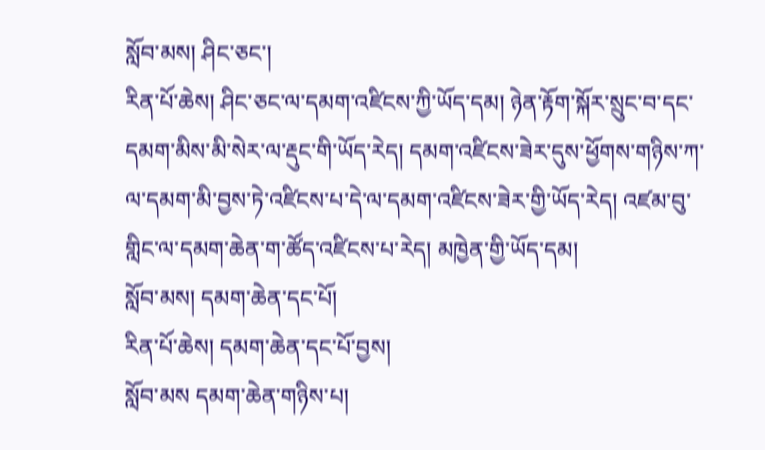སློབ་མས། ཤིང་ཅང་།
རིན་པོ་ཆེས། ཤིང་ཅང་ལ་དམག་འཛིངས་ཀྱི་ཡོད་དམ། ཉེན་རྟོག་སྐོར་སྲུང་བ་དང་དམག་མིས་མི་སེར་ལ་རྡུང་གི་ཡོད་རེད། དམག་འཛིངས་ཟེར་དུས་ཕྱོགས་གཉིས་ཀ་ལ་དམག་མི་བྱས་ཏེ་འཛིངས་པ་དེ་ལ་དམག་འཛིངས་ཟེར་གྱི་ཡོད་རེད། འཛམ་བུ་གླིང་ལ་དམག་ཆེན་ག་ཚོད་འཛིངས་པ་རེད། མཁྱེན་གྱི་ཡོད་དམ།
སློབ་མས། དམག་ཆེན་དང་པོ།
རིན་པོ་ཆེས། དམག་ཆེན་དང་པོ་བྱས།
སློབ་མས དམག་ཆེན་གཉིས་པ།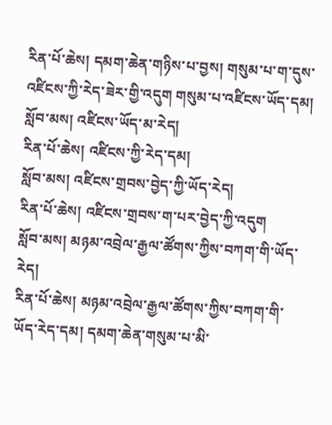རིན་པོ་ཆེས། དམག་ཆེན་གཉིས་པ་བྱས། གསུམ་པ་ག་དུས་འཛིངས་ཀྱི་རེད་ཟེར་གྱི་འདུག གསུམ་པ་འཛིངས་ཡོད་དམ།
སློབ་མས། འཛིངས་ཡོད་མ་རེད།
རིན་པོ་ཆེས། འཛིངས་ཀྱི་རེད་དམ།
སློབ་མས། འཛིངས་གྲབས་བྱེད་ཀྱི་ཡོད་རེད།
རིན་པོ་ཆེས། འཛིངས་གྲབས་ག་པར་བྱེད་ཀྱི་འདུག
སློབ་མས། མཉམ་འབྲེལ་རྒྱལ་ཚོགས་ཀྱིས་བཀག་གི་ཡོད་རེད།
རིན་པོ་ཆེས། མཉམ་འབྲེལ་རྒྱལ་ཚོགས་ཀྱིས་བཀག་གི་ཡོད་རེད་དམ། དམག་ཆེན་གསུམ་པ་མི་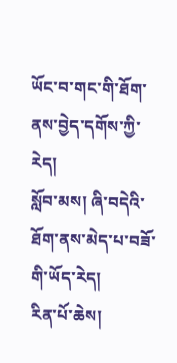ཡོང་བ་གང་གི་ཐོག་ནས་བྱེད་དགོས་ཀྱི་རེད།
སློབ་མས། ཞི་བདེའི་ཐོག་ནས་མེད་པ་བཟོ་གི་ཡོད་རེད།
རིན་པོ་ཆེས།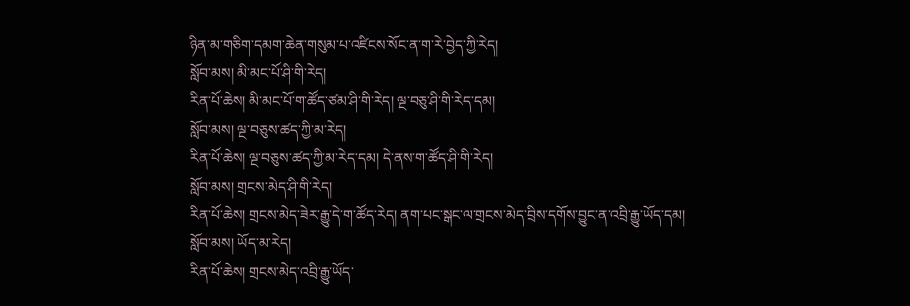ཉིན་མ་གཅིག་དམག་ཆེན་གསུམ་པ་འཛིངས་སོང་ན་ག་རེ་བྱེད་ཀྱི་རེད།
སློབ་མས། མི་མང་པོ་ཤི་གི་རེད།
རིན་པོ་ཆེས། མི་མང་པོ་ག་ཚོད་ཙམ་ཤི་གི་རེད། ལྔ་བཅུ་ཤི་གི་རེད་དམ།
སློབ་མས། ལྔ་བཅུས་ཚད་ཀྱི་མ་རེད།
རིན་པོ་ཆེས། ལྔ་བཅུས་ཚད་ཀྱི་མ་རེད་དམ། དེ་ནས་ག་ཚོད་ཤི་གི་རེད།
སློབ་མས། གྲངས་མེད་ཤི་གི་རེད།
རིན་པོ་ཆེས། གྲངས་མེད་ཟེར་རྒྱུ་དེ་ག་ཚོད་རེད། ནག་པང་སྒང་ལ་གྲངས་མེད་བྲིས་དགོས་བྱུང་ན་འབྲི་རྒྱུ་ཡོད་དམ།
སློབ་མས། ཡོད་མ་རེད།
རིན་པོ་ཆེས། གྲངས་མེད་འབྲི་རྒྱུ་ཡོད་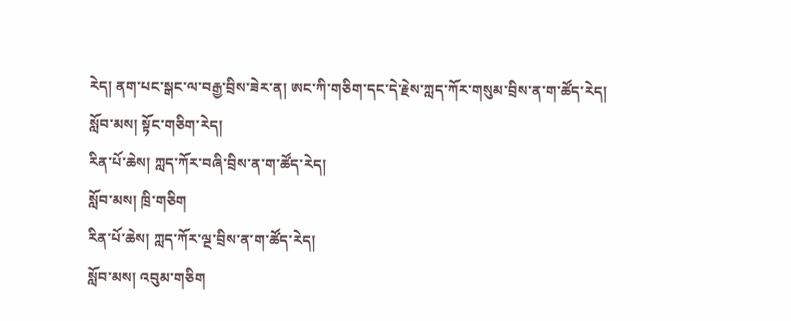རེད། ནག་པང་སྒང་ལ་བརྒྱ་བྲིས་ཟེར་ན། ཨང་ཀི་གཅིག་དང་དེ་རྗེས་ཀླད་ཀོར་གསུམ་བྲིས་ན་ག་ཚོད་རེད།
སློབ་མས། སྟོང་གཅིག་རེད།
རིན་པོ་ཆེས། ཀླད་ཀོར་བཞི་བྲིས་ན་ག་ཚོད་རེད།
སློབ་མས། ཁྲི་གཅིག
རིན་པོ་ཆེས། ཀླད་ཀོར་ལྔ་བྲིས་ན་ག་ཚོད་རེད།
སློབ་མས། འབུམ་གཅིག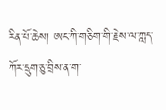རིན་པོ་ཆེས། ཨང་ཀི་གཅིག་གི་རྗེས་ལ་ཀླད་ཀོར་དྲུག་ཅུ་བྲིས་ན་ག་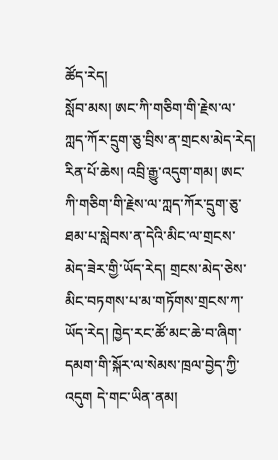ཚོད་རེད།
སློབ་མས། ཨང་ཀི་གཅིག་གི་རྗེས་ལ་ཀླད་ཀོར་དྲུག་ཅུ་བྲིས་ན་གྲངས་མེད་རེད།
རིན་པོ་ཆེས། འབྲི་རྒྱུ་འདུག་གམ། ཨང་ཀི་གཅིག་གི་རྗེས་ལ་ཀླད་ཀོར་དྲུག་ཅུ་ཐམ་པ་སླེབས་ན་དེའི་མིང་ལ་གྲངས་མེད་ཟེར་གྱི་ཡོད་རེད། གྲངས་མེད་ཅེས་མིང་བཏགས་པ་མ་གཏོགས་གྲངས་ཀ་ཡོད་རེད། ཁྱེད་རང་ཚོ་མང་ཆེ་བ་ཞིག་དམག་གི་སྐོར་ལ་སེམས་ཁྲལ་བྱེད་ཀྱི་འདུག དེ་གང་ཡིན་ནམ།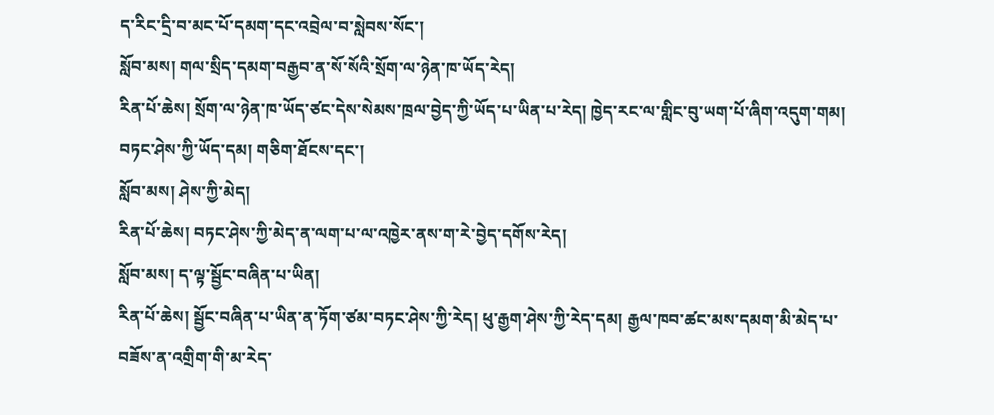ད་རིང་དྲི་བ་མང་པོ་དམག་དང་འབྲེལ་བ་སླེབས་སོང་།
སློབ་མས། གལ་སྲིད་དམག་བརྒྱབ་ན་སོ་སོའི་སྲོག་ལ་ཉེན་ཁ་ཡོད་རེད།
རིན་པོ་ཆེས། སྲོག་ལ་ཉེན་ཁ་ཡོད་ཙང་དེས་སེམས་ཁྲལ་བྱེད་ཀྱི་ཡོད་པ་ཡིན་པ་རེད། ཁྱེད་རང་ལ་གླིང་བུ་ཡག་པོ་ཞིག་འདུག་གམ། བཏང་ཤེས་ཀྱི་ཡོད་དམ། གཅིག་ཐོངས་དང་།
སློབ་མས། ཤེས་ཀྱི་མེད།
རིན་པོ་ཆེས། བཏང་ཤེས་ཀྱི་མེད་ན་ལག་པ་ལ་འཁྱེར་ནས་ག་རེ་བྱེད་དགོས་རེད།
སློབ་མས། ད་ལྟ་སྦྱོང་བཞིན་པ་ཡིན།
རིན་པོ་ཆེས། སྦྱོང་བཞིན་པ་ཡིན་ན་ཏོག་ཙམ་བཏང་ཤེས་ཀྱི་རེད། ཕུ་རྒྱག་ཤེས་ཀྱི་རེད་དམ། རྒྱལ་ཁབ་ཚང་མས་དམག་མི་མེད་པ་བཟོས་ན་འགྲིག་གི་མ་རེད་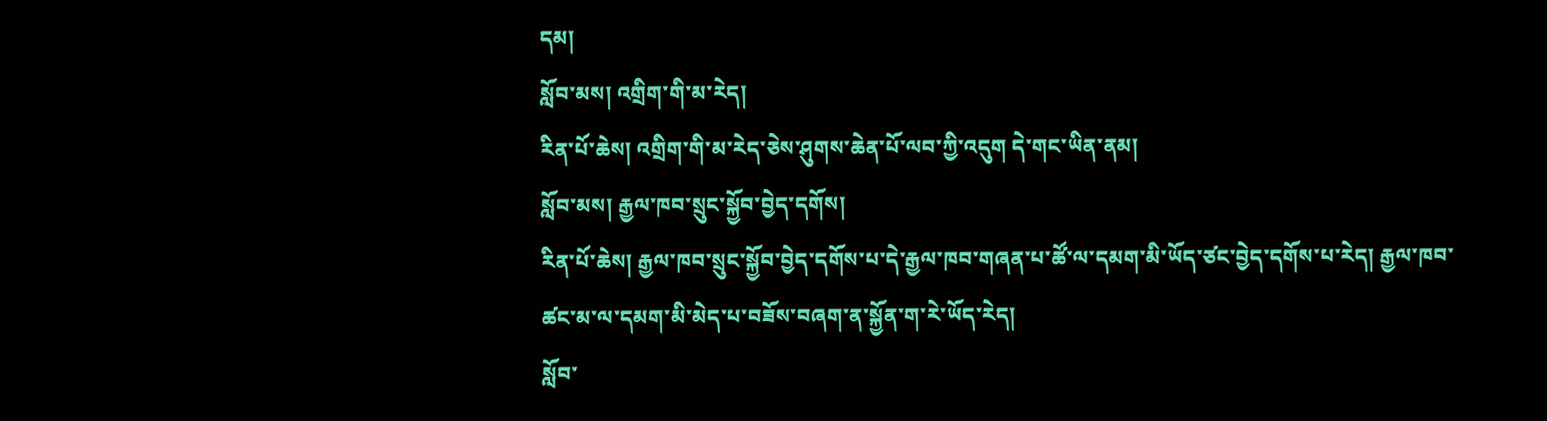དམ།
སློབ་མས། འགྲིག་གི་མ་རེད།
རིན་པོ་ཆེས། འགྲིག་གི་མ་རེད་ཅེས་ཤུགས་ཆེན་པོ་ལབ་ཀྱི་འདུག དེ་གང་ཡིན་ནམ།
སློབ་མས། རྒྱལ་ཁབ་སྲུང་སྐྱོབ་བྱེད་དགོས།
རིན་པོ་ཆེས། རྒྱལ་ཁབ་སྲུང་སྐྱོབ་བྱེད་དགོས་པ་དེ་རྒྱལ་ཁབ་གཞན་པ་ཚོ་ལ་དམག་མི་ཡོད་ཙང་བྱེད་དགོས་པ་རེད། རྒྱལ་ཁབ་ཚང་མ་ལ་དམག་མི་མེད་པ་བཟོས་བཞག་ན་སྐྱོན་ག་རེ་ཡོད་རེད།
སློབ་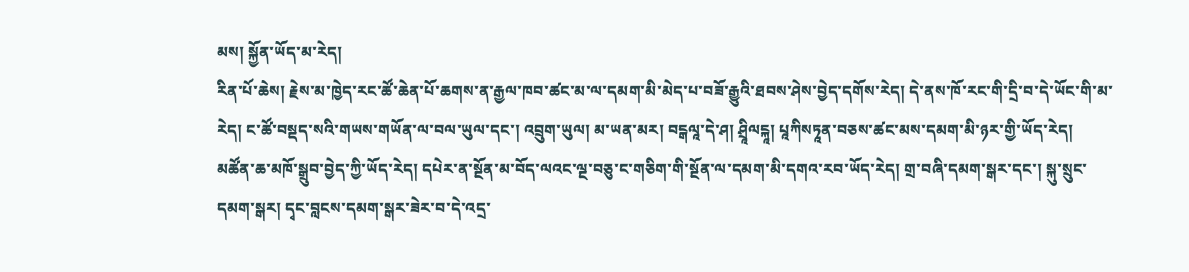མས། སྐྱོན་ཡོད་མ་རེད།
རིན་པོ་ཆེས། རྗེས་མ་ཁྱེད་རང་ཚོ་ཆེན་པོ་ཆགས་ན་རྒྱལ་ཁབ་ཚང་མ་ལ་དམག་མི་མེད་པ་བཟོ་རྒྱུའི་ཐབས་ཤེས་བྱེད་དགོས་རེད། དེ་ནས་ཁོ་རང་གི་དྲི་བ་དེ་ཡོང་གི་མ་རེད། ང་ཚོ་བསྡད་སའི་གཡས་གཡོན་ལ་བལ་ཡུལ་དང་། འབྲུག་ཡུལ། མ་ཡན་མར། བངྒལཱ་དེ་ཤ། ཤྲཱིལངྐཱ། པཱཀིསཏཱན་བཅས་ཚང་མས་དམག་མི་ཉར་གྱི་ཡོད་རེད། མཚོན་ཆ་མཁོ་སྒྲུབ་བྱེད་ཀྱི་ཡོད་རེད། དཔེར་ན་སྔོན་མ་བོད་ལའང་ལྔ་བཅུ་ང་གཅིག་གི་སྔོན་ལ་དམག་མི་དགའ་རབ་ཡོད་རེད། གྲ་བཞི་དམག་སྒར་དང་། སྐུ་སྲུང་དམག་སྒར། དྭང་བླངས་དམག་སྒར་ཟེར་བ་དེ་འདྲ་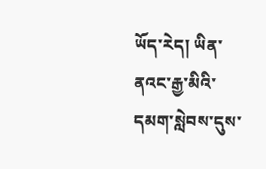ཡོད་རེད། ཡིན་ནའང་རྒྱ་མིའི་དམག་སླེབས་དུས་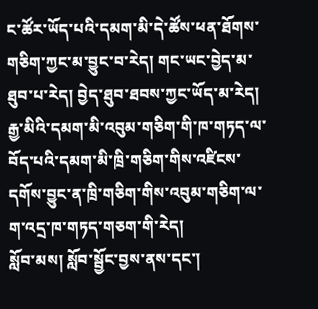ང་ཚོར་ཡོད་པའི་དམག་མི་དེ་ཚོས་ཕན་ཐོགས་གཅིག་ཀྱང་མ་བྱུང་བ་རེད། གང་ཡང་བྱེད་མ་ཐུབ་པ་རེད། བྱེད་ཐུབ་ཐབས་ཀྱང་ཡོད་མ་རེད། རྒྱ་མིའི་དམག་མི་འབུམ་གཅིག་གི་ཁ་གཏད་ལ་བོད་པའི་དམག་མི་ཁྲི་གཅིག་གིས་འཛིངས་དགོས་བྱུང་ན་ཁྲི་གཅིག་གིས་འབུམ་གཅིག་ལ་ག་འདྲ་ཁ་གཏད་གཅག་གི་རེད།
སློབ་མས། སློབ་སྦྱོང་བྱས་ནས་དང་།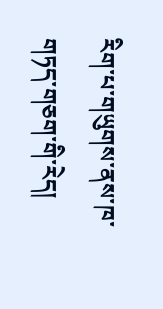རིག་པ་གཡུགས་ནས་ཁ་གཏད་གཅག་གི་རེད།